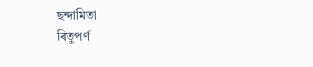ছন্দামিতা
ৰিতুপৰ্ণ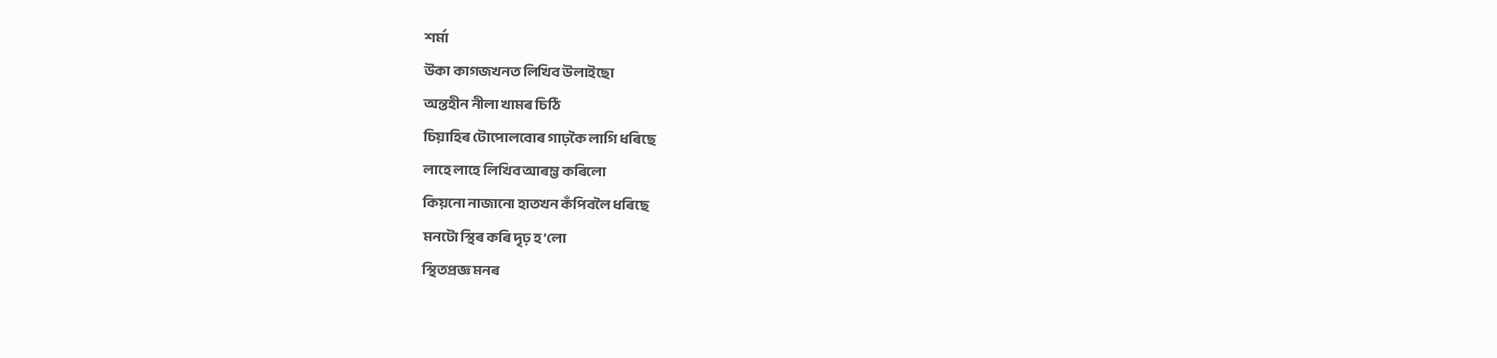শৰ্মা
উকা কাগজখনত লিখিব উলাইছো
অন্তহীন নীলা খামৰ চিঠি
চিয়াহিৰ টোপোলবোৰ গাঢ়কৈ লাগি ধৰিছে
লাহে লাহে লিখিব আৰম্ভ কৰিলো
কিয়নো নাজানো হাতখন কঁপিবলৈ ধৰিছে
মনটো স্থিৰ কৰি দৃঢ় হ’লো
স্থিতপ্ৰজ্ঞ মনৰ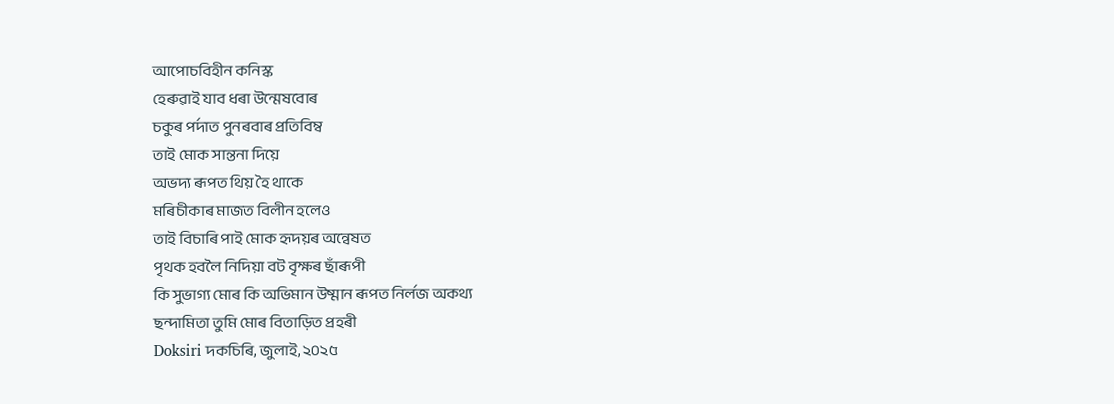আপোচবিহীন কনিস্ক
হেৰুৱাই যাব ধৰা উন্মেষবোৰ
চকুৰ পৰ্দাত পুনৰবাৰ প্ৰতিবিম্ব
তাই মোক সান্তনা দিয়ে
অভদ্য ৰূপত থিয় হৈ থাকে
মৰিচীকাৰ মাজত বিলীন হলেও
তাই বিচাৰি পাই মোক হৃদয়ৰ অন্বেষত
পৃথক হবলৈ নিদিয়া বট বৃক্ষৰ ছাঁৰূপী
কি সুভাগ্য মোৰ কি অভিমান উষ্মান ৰূপত নিৰ্লজ অকথ্য
ছন্দামিতা তুমি মোৰ বিতাড়িত প্ৰহৰী
Doksiri দকচিৰি, জুলাই, ২০২৫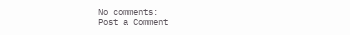No comments:
Post a Comment